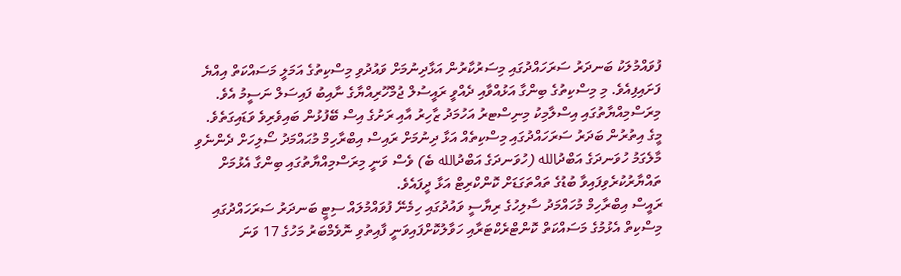ފުވައްމުލަކު ބަނދަރު ސަރަހައްދުގައި މިސަރުކާރުން އަޅާދިނުމަށް ވައުދުވި މިސްކިތުގެ އަމަލީ މަސައްކަތް އިއްޔެ ފަށައިފިއެވެ. މި މިސްކިތުގެ ބިންގާ އަޅުއްވާއި ދެއްވީ ރައީސުލް ޖުމްހޫރިއްޔާގެ ނާއިބު ފައިސަލް ނަސީމު އެވެ.
މިރަސްމިއްޔާތުގައި އިސްލާމިކު މިނިސްޓރު އަހުމަދު ޒާހިރު އާއި ރަށުގެ އިސް ބޭފުޅުން ބައިވެރިވެ ވަޑައިގަތެވެ. މީގެ އިތުރުން ބަދަރު ސަރަހައްދުގައި މިސްކިތެއް އަޅާ ދިނުމަށް ރައިސް އިބްރާހިމް މުޙައްމަދު ސޯލިހަށް ދެންނެވި މާލެގަމު ހުވަނދަގެ އަބްދުالله (ހުވަނދަގެ އަބްދުالله ބެ) ވެސް ވަނީ މިރަސްމިއްޔާތުގައި ބިންގާ އެޅުމަށް ތައްޔާރުކުރެވިފައިވާ ބުޑުގެ ތައްތަގަޑަށް ކޮންކްރިޓް އަޅާ ދީފައެވެ.
ރައީސް އިބްރާހިމް މުހައްމަދު ސާލިހުގެ ރިޔާސީ ވައުދުގައި ހިމެނޭ ފުވައްމުލައް ސިޓީ ބަނދަރު ސަރަހައްދުގައި މިސްކިތް އެޅުމުގެ މަސައްކަތް ކޮންޓްރެކްޓަރާއި ހަވާލުކޮށްފައިވަނީ ފާއިތުވި ނޮވެމްބަރު މަހުގެ 17 ވަނަ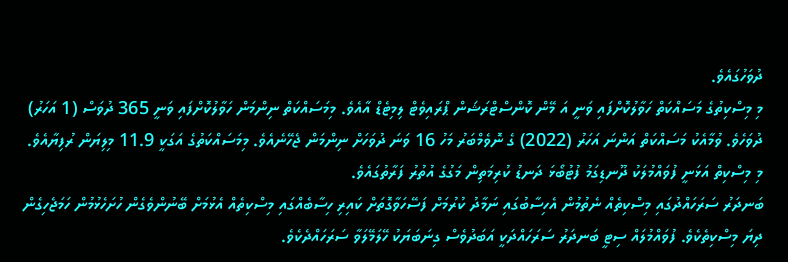ދުވަހުގައެވެ.
މި މިސްކިތުގެ މަސައްކަތް ހަވާލުކޮށްފައި ވަނީ އަ މޭން ކޮންސްޓްރަޝަން ޕްރައިވެޓް ލިމިޓެޑް އާއެވެ. މިމަސައްކަތް ނިންމަން ހަވާލުކޮށްފައި ވަނީ 365 ދުވަސް (1 އަހަރު) ދުވަހެވެ. ވުމާއެކު މަސައްކަތް އަންނަ އަހަރު (2022) ގެ ނޮވެމްބަރު މަހު 16 ވަނަ ދުވަހަށް ނިންމަން ޖެހޭނެއެވެ. މިމަސައްކަތުގެ އަގަކީ 11.9 މިލިޔަން ރުފިޔާއެވެ.
މި މިސްކިތް އަޅަނީ ފުވައްމުލަކު ދޫނޑިގަމު ފުޓުބޯޅަ ދަނޑު ކުރިމަތިން މަގުގެ އުތުރު ފަރާތުގައެވެ.
ބަނދަރު ސަރަހައްދުގައި މިސްކިތެއް ނެތުމުން އެހިސާބުގައި ނަމާދު ކުރުމަށް ފަސޭހަވާގޮތަށް ކައިރި ހިސާބެއްގައި މިސްކިތެއް އެޅުމަށް ބޭނުންވެގެން ހުށަހެޅުމުން ހަމަޖެހިގެން ދިޔަ މިސްކިތެކެވެ. ފުވައްމުލައް ސިޓީ ބަނދަރު ސަރަހައްދަކީ އަބަދުވެސް ގިނަބަޔަކު ހޭލަމޭލަވާ ސަރަހައްދެކެވެ.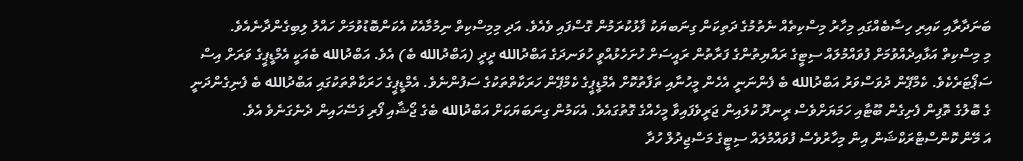ބަނަދާރާއި ކައިރި ހިސާބެއްގައި މިހާރު މިސްކިތެއް ނެތުމުގެ ދަތިކަން ގިނަބޔަކު ފާޅުކުރަމުން ގޮސްފައި ވެއެވެ. އަދި މިމިސްކިތް ނިމުމާއެކު އެކަންބޮޑުވުމަށް ހައްލު ލިބިގެންދާނެއެވެ.
މި މިސްކިތް އަޅާއިދެއްވުމަށް ފުވައްމުލައް ސިޓީގެ ރައްޔިތުންގެ ފަރާތުން ރައީސަށް ހުށަހެޅުއްވީ ހުވަނދަގެ އަބްދުالله ދީދީ (އަބްދުالله ބެ) އެވެ. އަބްދުالله ބެއަކީ އެމްޑީޕީގެ ވަރަށް އިސް ސަޕޯޓަރެކެވެ. ކެމްޕޭން ދުވަސްވަރު އަބްދުالله ބެ ފެންނަނީ އެހެން މީހުނާއި ތަފާތުކޮށް އެމްޑީޕީގެ ކެމްޕޭން ހަރަކާތްތަކުގެ ސަފުންނެވެ. އެމްޑީޕީގެ ހަރަކާތްތަކުގައި އަބްދުالله ބެ ފެނިގެންދަނީ ގެ ބޮލުގެ ތޮފިން ފެށިގެން ބޫޓާއި ހަމަޔަށްވެސް ރީނދޫ ކުލައިން ޖަރީވެފައިވާ މީހެއްގެ ގޮތުގައެވެ. އެކަމުން ގިނަބަޔަކަށް އަބްދުالله ބެގެ ޖޯޝާއި ފޯރި ފަސޭހައިން ދެނެގަނެވެ އެވެ.
އަ މޭން ކޮންސްޓްރަކްޝަން އިން މިހާރުވެސް ފުވައްމުލައް ސިޓީގެ މަސްޖިދުލް ހުދާ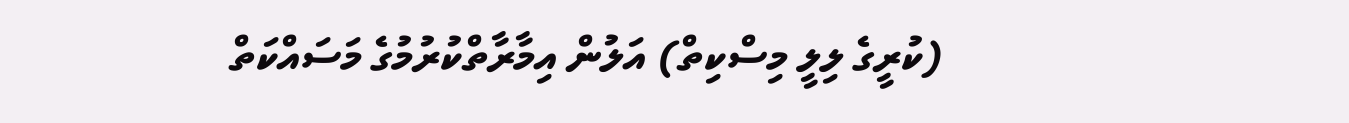(ކުރީގެ ލިލީ މިސްކިތް) އަލުން އިމާރާތްކުރުމުގެ މަސައްކަތް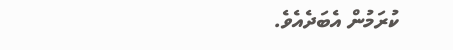ކުރަމުން އެބަދެއެވެ.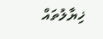ޚިޔާލުތައް